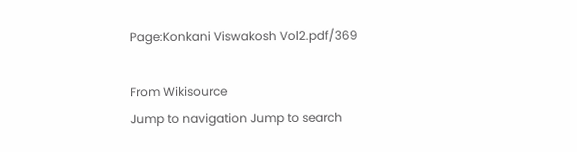Page:Konkani Viswakosh Vol2.pdf/369

From Wikisource
Jump to navigation Jump to search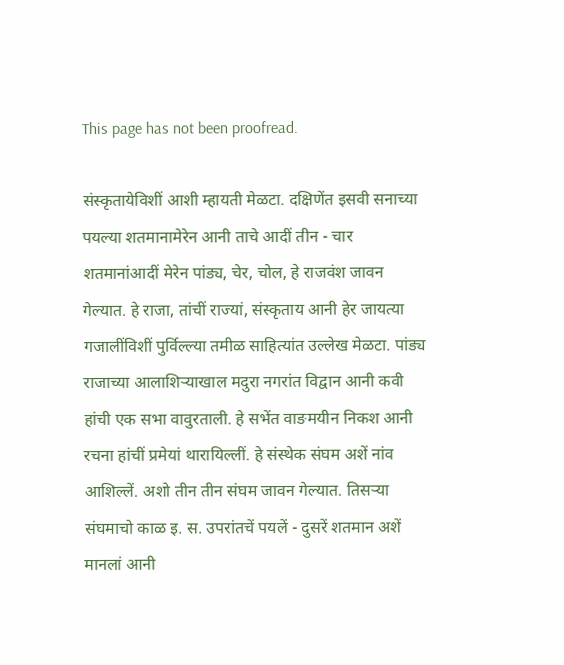This page has not been proofread.

संस्कृतायेविशीं आशी म्हायती मेळटा. दक्षिणेंत इसवी सनाच्या पयल्या शतमानामेरेन आनी ताचे आदीं तीन - चार शतमानांआदीं मेरेन पांड्य, चेर, चोल, हे राजवंश जावन गेल्यात. हे राजा, तांचीं राज्यां, संस्कृताय आनी हेर जायत्या गजालींविशीं पुर्विल्ल्या तमीळ साहित्यांत उल्लेख मेळटा. पांड्य राजाच्या आलाशिऱ्याखाल मदुरा नगरांत विद्वान आनी कवी हांची एक सभा वावुरताली. हे सभेंत वाङमयीन निकश आनी रचना हांचीं प्रमेयां थारायिल्लीं. हे संस्थेक संघम अशें नांव आशिल्लें. अशो तीन तीन संघम जावन गेल्यात. तिसऱ्या संघमाचो काळ इ. स. उपरांतचें पयलें - दुसरें शतमान अशें मानलां आनी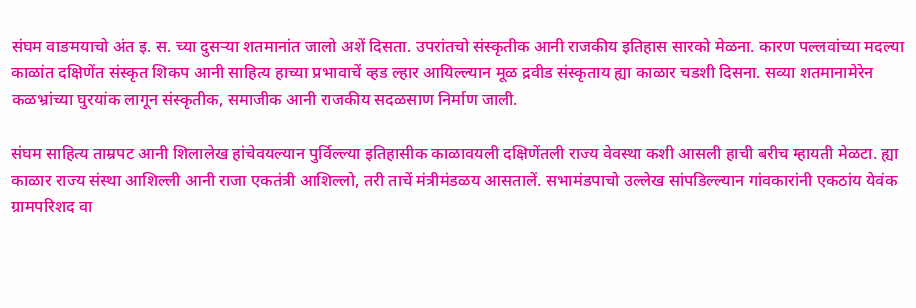संघम वाङमयाचो अंत इ. स. च्या दुसऱ्या शतमानांत जालो अशें दिसता. उपरांतचो संस्कृतीक आनी राजकीय इतिहास सारको मेळना. कारण पल्लवांच्या मदल्या काळांत दक्षिणेंत संस्कृत शिकप आनी साहित्य हाच्या प्रभावाचें व्हड ल्हार आयिल्ल्यान मूळ द्रवीड संस्कृताय ह्या काळार चडशी दिसना. सव्या शतमानामेरेन कळभ्रांच्या घुरयांक लागून संस्कृतीक, समाजीक आनी राजकीय सदळसाण निर्माण जाली.

संघम साहित्य ताम्रपट आनी शिलालेख हांचेवयल्यान पुर्विल्ल्या इतिहासीक काळावयली दक्षिणेंतली राज्य वेवस्था कशी आसली हाची बरीच म्हायती मेळटा. ह्या काळार राज्य संस्था आशिल्ली आनी राजा एकतंत्री आशिल्लो, तरी ताचें मंत्रीमंडळय आसतालें. सभामंडपाचो उल्लेख सांपडिल्ल्यान गांवकारांनी एकठांय येवंक ग्रामपरिशद वा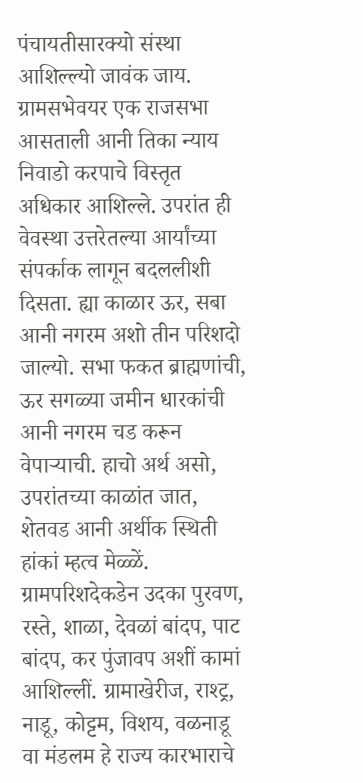पंचायतीसारक्यो संस्था आशिल्ल्यो जावंक जाय. ग्रामसभेवयर एक राजसभा आसताली आनी तिका न्याय निवाडो करपाचे विस्तृत अधिकार आशिल्ले. उपरांत ही वेवस्था उत्तरेतल्या आर्यांच्या संपर्काक लागून बदललीशी दिसता. ह्या काळार ऊर, सबा आनी नगरम अशो तीन परिशदो जाल्यो. सभा फकत ब्राह्मणांची, ऊर सगळ्या जमीन धारकांची आनी नगरम चड करून वेपाऱ्याची. हाचो अर्थ असो, उपरांतच्या काळांत जात, शेतवड आनी अर्थीक स्थिती हांकां म्हत्व मेळ्ळें. ग्रामपरिशदेकडेन उदका पुरवण, रस्ते, शाळा, देवळां बांदप, पाट बांदप, कर पुंजावप अशीं कामां आशिल्लीं. ग्रामाखेरीज, राश्ट्र, नाडू, कोट्टम, विशय, वळनाडू वा मंडलम हे राज्य कारभाराचे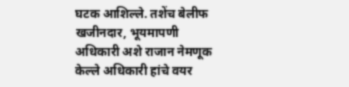घटक आशिल्ले. तशेंच बेलीफ खजीनदार, भूयमापणी अधिकारी अशे राजान नेमणूक केल्ले अधिकारी हांचे वयर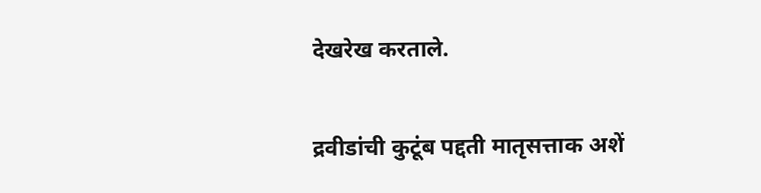देखरेख करताले.

द्रवीडांची कुटूंब पद्दती मातृसत्ताक अशें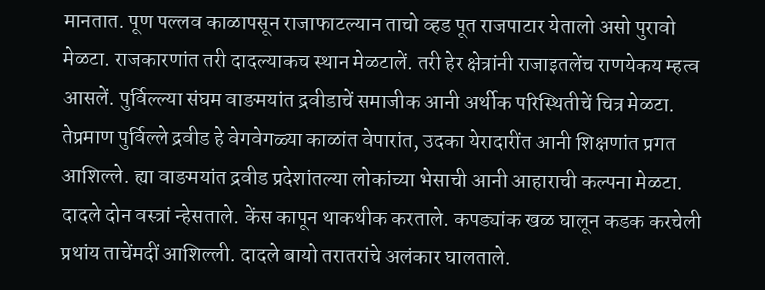मानतात. पूण पल्लव काळापसून राजाफाटल्यान ताचो व्हड पूत राजपाटार येतालो असो पुरावो मेळटा. राजकारणांत तरी दादल्याकच स्थान मेळटालें. तरी हेर क्षेत्रांनी राजाइतलेंच राणयेकय म्हत्व आसलें. पुर्विल्ल्या संघम वाङमयांत द्रवीडाचें समाजीक आनी अर्थीक परिस्थितीचें चित्र मेळटा. तेप्रमाण पुर्विल्ले द्रवीड हे वेगवेगळ्या काळांत वेपारांत, उदका येरादारींत आनी शिक्षणांत प्रगत आशिल्ले. ह्या वाङमयांत द्रवीड प्रदेशांतल्या लोकांच्या भेसाची आनी आहाराची कल्पना मेळटा. दादले दोन वस्त्रां न्हेसताले. केंस कापून थाकथीक करताले. कपड्यांक खळ घालून कडक करचेली प्रथांय ताचेंमदीं आशिल्ली. दादले बायो तरातरांचे अलंकार घालताले.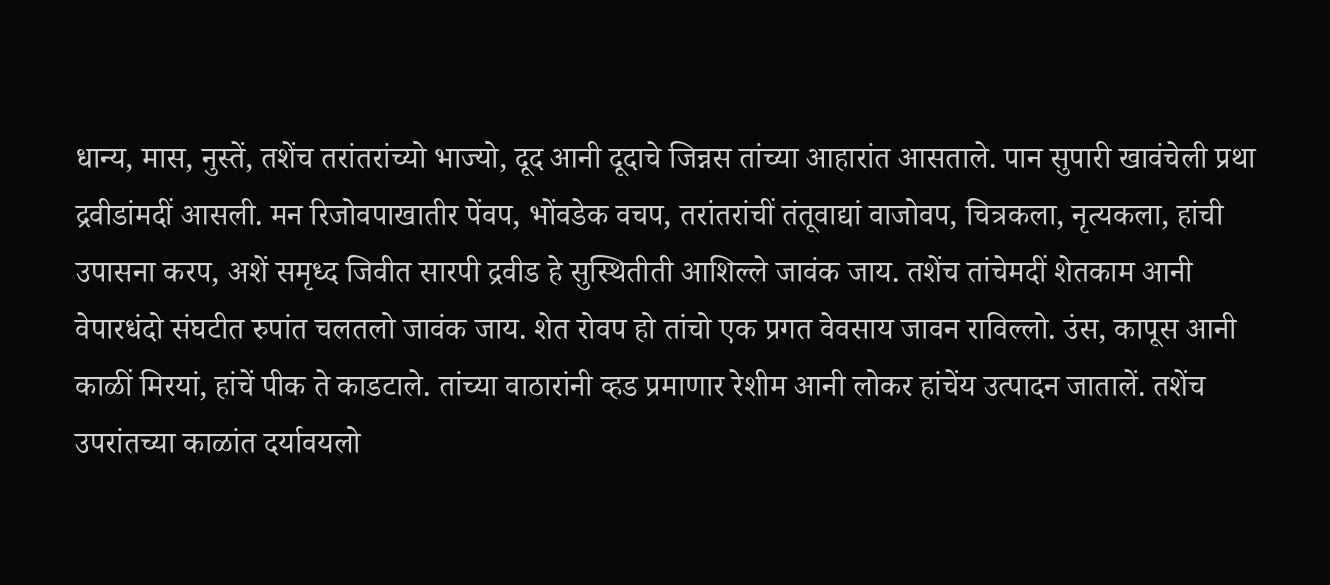धान्य, मास, नुस्तें, तशेंच तरांतरांच्यो भाज्यो, दूद आनी दूदाचे जिन्नस तांच्या आहारांत आसताले. पान सुपारी खावंचेली प्रथा द्रवीडांमदीं आसली. मन रिजोवपाखातीर पेंवप, भोंवडेक वचप, तरांतरांचीं तंतूवाद्यां वाजोवप, चित्रकला, नृत्यकला, हांची उपासना करप, अशें समृध्द जिवीत सारपी द्रवीड हे सुस्थितीती आशिल्ले जावंक जाय. तशेंच तांचेमदीं शेतकाम आनी वेपारधंदो संघटीत रुपांत चलतलो जावंक जाय. शेत रोवप हो तांचो एक प्रगत वेवसाय जावन राविल्लो. उंस, कापूस आनी काळीं मिरयां, हांचें पीक ते काडटाले. तांच्या वाठारांनी व्हड प्रमाणार रेशीम आनी लोकर हांचेंय उत्पादन जातालें. तशेंच उपरांतच्या काळांत दर्यावयलो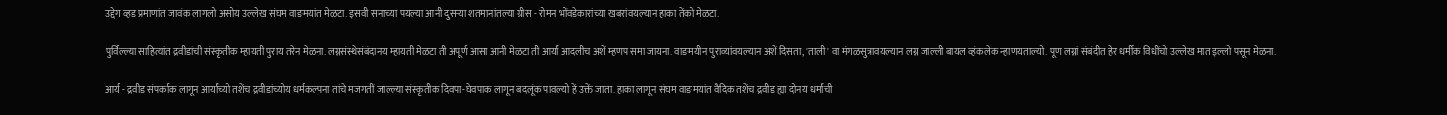उद्देग व्हड प्रमाणांत जावंक लागलो असोय उल्लेख संघम वाङमयांत मेळटा. इसवी सनाच्या पयल्या आनी दुसऱ्या शतमानांतल्या ग्रीस - रोमन भोंवडेकारांच्या खबरांवयल्यान हाका तेंको मेळटा.

पुर्विल्ल्या साहित्यांत द्रवीडांची संस्कृतीक म्हायती पुराय तरेन मेळना. लग्नसंस्थेसंबंदानय म्हायती मेळटा ती अपूर्ण आसा आनी मेळटा ती आर्यां आदलीच अशें म्हणप समा जायना. वाङमयीन पुराव्यांवयल्यान अशें दिसता, 'ताली' वा मंगळसुत्रावयल्यान लग्न जाल्ली बायल व्हंकलेक न्हाणयताल्यो. पूण लग्नां संबंदीत हेर धर्मीक विधींचो उल्लेख मात इल्लो पसून मेळना.

आर्य - द्रवीड संपर्काक लागून आर्यांच्यो तशेंच द्रवीडांच्योय धर्मकल्पना तांचे मजगतीं जाल्ल्या संस्कृतीक दिवपा-घेवपाक लागून बदलूंक पावल्यो हें उक्तें जाता. हाका लागून संघम वाङमयांत वैदिक तशेंच द्रवीड ह्या दोनय धर्मांची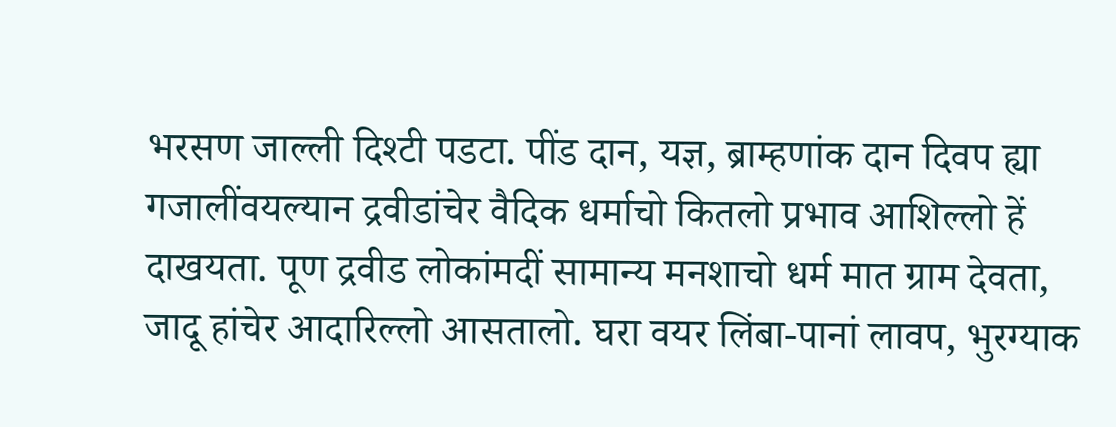भरसण जाल्ली दिश्टी पडटा. पींड दान, यज्ञ, ब्राम्हणांक दान दिवप ह्या गजालींवयल्यान द्रवीडांचेर वैदिक धर्माचो कितलो प्रभाव आशिल्लो हें दाखयता. पूण द्रवीड लोकांमदीं सामान्य मनशाचो धर्म मात ग्राम देवता, जादू हांचेर आदारिल्लो आसतालो. घरा वयर लिंबा-पानां लावप, भुरग्याक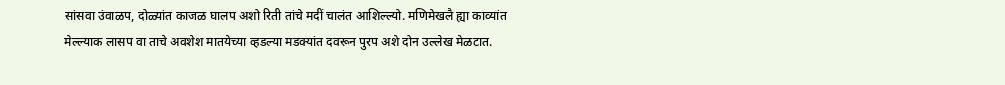सांसवा उंवाळप, दोळ्यांत काजळ घालप अशो रिती तांचे मदीं चालंत आशिल्ल्यो. मणिमेखलै ह्या काव्यांत मेल्ल्याक लासप वा ताचे अवशेश मातयेच्या व्हडल्या मडक्यांत दवरून पुरप अशे दोन उल्लेख मेळटात.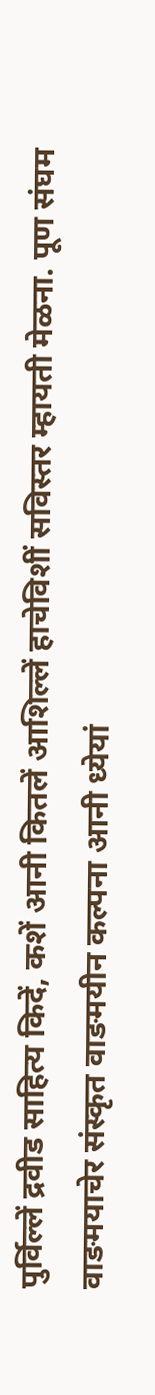पुर्विल्लें द्रवीड साहित्य किदें, कशें आनी कितलें आशिल्लें हाचेविशीं सविस्तर म्हायती मेळना. पूण संघम वाङमयाचेर संस्कृत वाङमयीन कल्पना आनी ध्येयां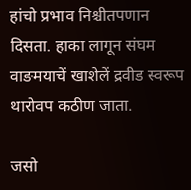हांचो प्रभाव निश्चीतपणान दिसता. हाका लागून संघम वाङमयाचें खाशेलें द्रवीड स्वरूप थारोवप कठीण जाता.

जसो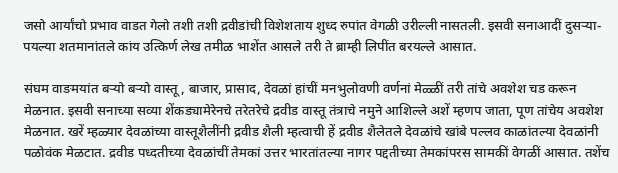जसो आर्यांचो प्रभाव वाडत गेलो तशी तशी द्रवीडांची विशेशताय शुध्द रुपांत वेगळी उरील्ली नासतली. इसवी सनाआदीं दुसऱ्या-पयल्या शतमानांतले कांय उत्किर्ण लेख तमीळ भाशेंत आसले तरी ते ब्राम्ही लिपींत बरयल्ले आसात.

संघम वाङमयांत बऱ्यो बऱ्यो वास्तू, बाजार, प्रासाद, देवळां हांचीं मनभुलोवणी वर्णनां मेळ्ळीं तरी तांचे अवशेश चड करून मेळनात. इसवी सनाच्या सव्या शेंकड्यामेरेनचे तरेतरेचे द्रवीड वास्तू तंत्राचे नमुने आशिल्ले अशें म्हणप जाता, पूण तांचेय अवशेश मेळनात. खरें म्हळ्यार देवळांच्या वास्तूशैलींनी द्रवीड शैली म्हत्वाची हें द्रवीड शैलेतले देवळांचे खांबे पल्लव काळांतल्या देवळांनी पळोवंक मेळटात. द्रवीड पध्दतीच्या देवळांचीं तेमकां उत्तर भारतांतल्या नागर पद्दतीच्या तेमकांपरस सामकीं वेगळीं आसात. तशेंच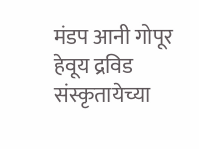मंडप आनी गोपूर हेवूय द्रविड संस्कृतायेच्या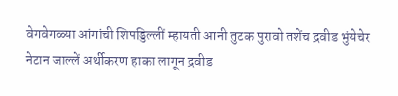वेगवेगळ्या आंगांची शिपड्डिल्लीं म्हायती आनी तुटक पुरावो तशेंच द्रवीड भुंयेचेर नेटान जाल्लें अर्थीकरण हाका लागून द्रवीड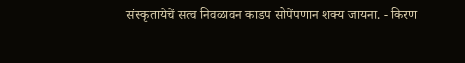संस्कृतायेचें सत्व निवळावन काडप सोपेंपणान शक्य जायना. - किरण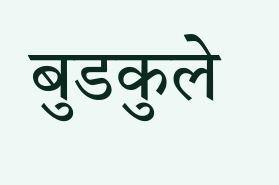बुडकुले